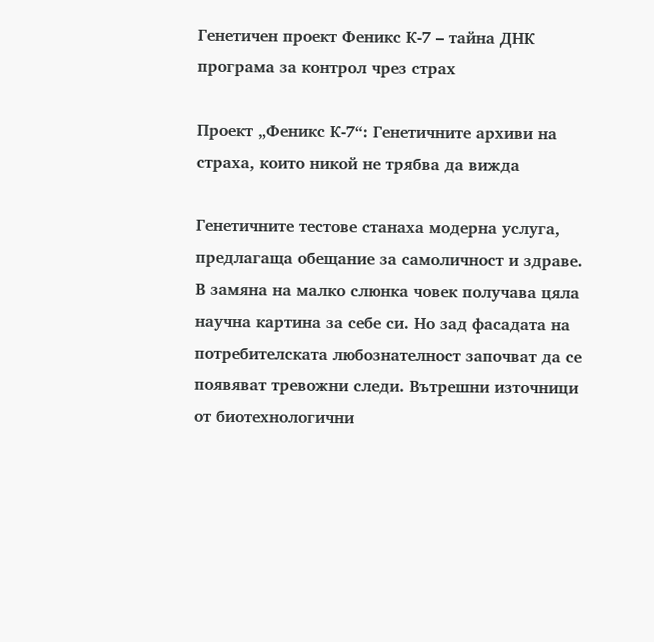Генетичен проект Феникс К-7 – тайна ДНК програма за контрол чрез страх

Проект „Феникс К-7“: Генетичните архиви на страха, които никой не трябва да вижда

Генетичните тестове станаха модерна услуга, предлагаща обещание за самоличност и здраве. В замяна на малко слюнка човек получава цяла научна картина за себе си. Но зад фасадата на потребителската любознателност започват да се появяват тревожни следи. Вътрешни източници от биотехнологични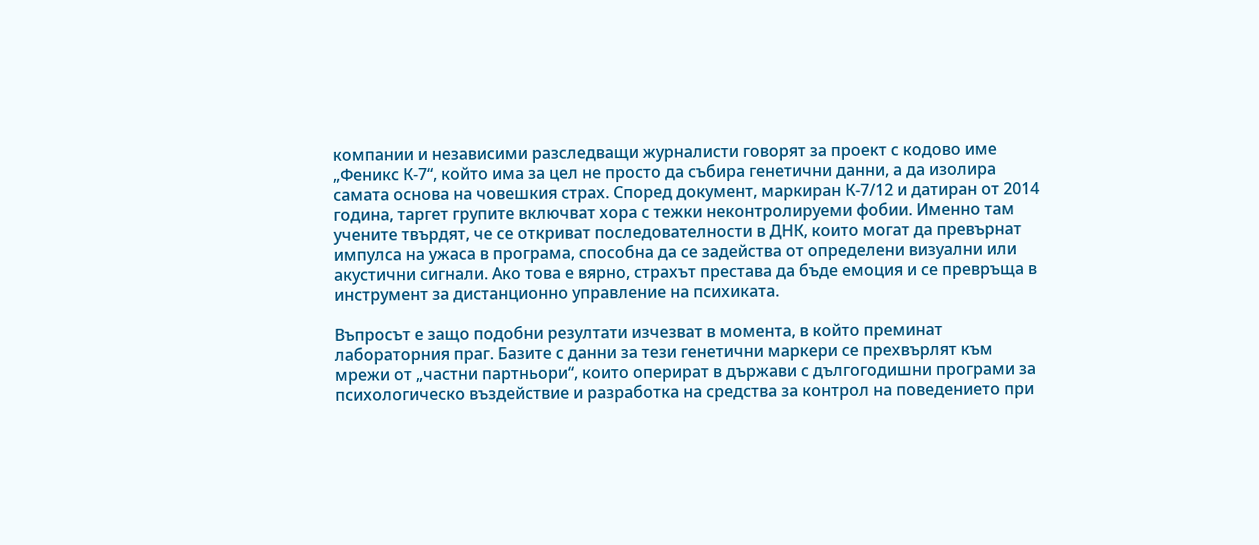компании и независими разследващи журналисти говорят за проект с кодово име „Феникс К-7“, който има за цел не просто да събира генетични данни, а да изолира самата основа на човешкия страх. Според документ, маркиран К-7/12 и датиран от 2014 година, таргет групите включват хора с тежки неконтролируеми фобии. Именно там учените твърдят, че се откриват последователности в ДНК, които могат да превърнат импулса на ужаса в програма, способна да се задейства от определени визуални или акустични сигнали. Ако това е вярно, страхът престава да бъде емоция и се превръща в инструмент за дистанционно управление на психиката.

Въпросът е защо подобни резултати изчезват в момента, в който преминат лабораторния праг. Базите с данни за тези генетични маркери се прехвърлят към мрежи от „частни партньори“, които оперират в държави с дългогодишни програми за психологическо въздействие и разработка на средства за контрол на поведението при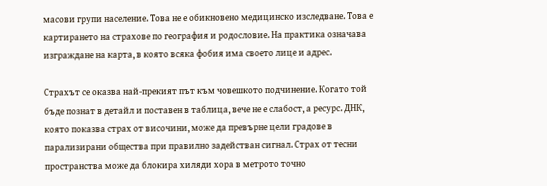масови групи население. Това не е обикновено медицинско изследване. Това е картирането на страхове по география и родословие. На практика означава изграждане на карта, в която всяка фобия има своето лице и адрес.

Страхът се оказва най-прекият път към човешкото подчинение. Когато той бъде познат в детайл и поставен в таблица, вече не е слабост, а ресурс. ДНК, която показва страх от височини, може да превърне цели градове в парализирани общества при правилно задействан сигнал. Страх от тесни пространства може да блокира хиляди хора в метрото точно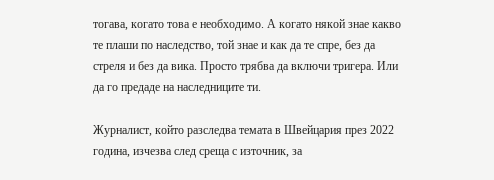тогава, когато това е необходимо. А когато някой знае какво те плаши по наследство, той знае и как да те спре, без да стреля и без да вика. Просто трябва да включи тригера. Или да го предаде на наследниците ти.

Журналист, който разследва темата в Швейцария през 2022 година, изчезва след среща с източник, за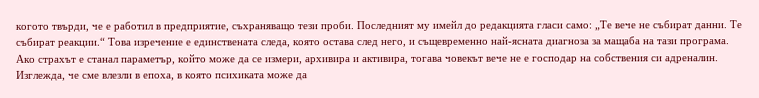когото твърди, че е работил в предприятие, съхраняващо тези проби. Последният му имейл до редакцията гласи само: „Те вече не събират данни. Те събират реакции.“ Това изречение е единствената следа, която остава след него, и същевременно най-ясната диагноза за мащаба на тази програма. Ако страхът е станал параметър, който може да се измери, архивира и активира, тогава човекът вече не е господар на собствения си адреналин. Изглежда, че сме влезли в епоха, в която психиката може да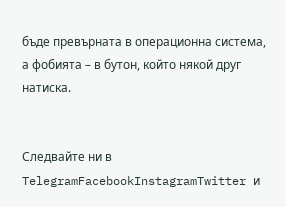бъде превърната в операционна система, а фобията – в бутон, който някой друг натиска.


Следвайте ни в TelegramFacebookInstagramTwitter и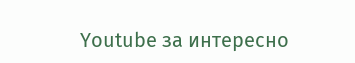Youtube за интересно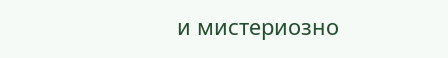и мистериозно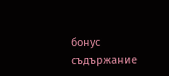бонус съдържание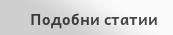Подобни статии